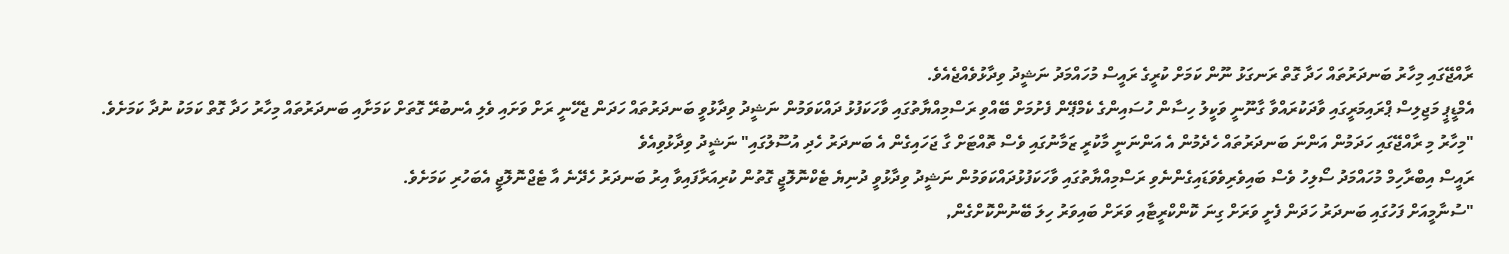ރާއްޖޭގައި މިހާރު ބަނދަރުތައް ހަދާ ގޮތް ރަނގަޅު ނޫން ކަމަށް ކުރީގެ ރައީސް މުހައްމަދު ނަޝީދު ވިދާޅުވެއްޖެއެވެ.
އެމްޑީޕީ މަޖިލިސް ޕްރައިމަރީގައި ވާދަކުރައްވާ ގާނޫނީ ވަކީލު ހިސާން ހުސައިންގެ ކެމްޕޭން ފެށުމަށް ބޭއްވި ރަސްމިއްޔާތުގައި ވާހަކަފުޅު ދައްކަވަމުން ނަޝީދު ވިދާޅުވީ ބަނދަރުތައް ހަދަން ޖެހޭނީ ރަށް ވަށައި ވެލި އެނބުރޭ ގޮތަށް ކަމަށާއި ބަނދަރުތައް މިހާރު ހަދާ ގޮތް ކަމަކު ނުދާ ކަމަށެވެ.
"މިހާރު މި ރާއްޖޭގައި ހަދަމުން އަންނަ ބަނދަރުތައް ހެދެމުން އެ އަންނަނީ މާކުރީ ޒަމާނުގައި ވެސް ތޮއްޓަށް ގާ ޖަހައިގެން އެ ބަނދަރު ހެދި އުސޫލުގައި" ނަޝީދު ވިދާޅުވިއެވެ
ރައީސް އިބްރާހިމް މުހައްމަދު ސޯލިހު ވެސް ބައިވެރިވެވަޑައިގެންނެވި ރަސްމިއްޔާތުގައި ވާހަކަފުޅުދައްކަވަމުން ނަޝީދު ވިދާޅުވީ ދުނިޔެ ޓެކްނޮލޮޖީ ގޮތުން ކުރިއަރާފައިވާ އިރު ބަނދަރު ހެދޭނެ އާ ޓެޖްނޮލޮޖީ އެބަހުރި ކަމަށެވެ.
"ސުނާމީއަށް ފަހުގައި ބަނދަރު ހަދަން ފެށީ ވަރަށް ގިނަ ކޮންކްރީޓާއި ވަރަށް ބައިވަރު ހިލަ ބޭނުންކޮށްގެން,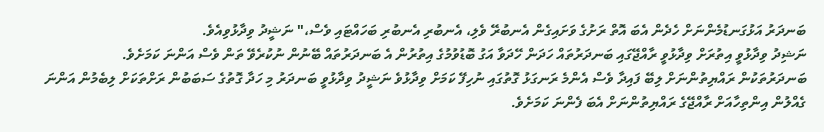ބަނދަރު އަޅުގަނޑުމެންނަށް ހެދެން އެބަ އޮތް ރަށުގެ ވަށައިގެން އެނބުރޭ ވެލި، އެނބުރި އެނބުރި ބަހައްޓައި ވެސް،" ނަޝީދު ވިދާޅުވިއެވެ.
ނަޝިދު ވިދާޅުވީ އިތުރަށް ވިދާޅުވީ ރާއްޖޭގައި ބަނދަރުތައް ހަދަން ހޭދަވާ އަގު ބޮޑުވުމުގެ އިތުރުން އެ ބަނދަރުތައް ބޭނުން ނުކުރެވޭ ތަން ވެސް އަންނަ ކަމަށެވެ.
ބަނދަރުތަކުން ރައްޔިތުންނަށް ލިބޭ ފައިދާ ވެސް އެންމެ ރަނގަޅު ގޮތުގައި ނުހިފޭ ކަމަށް ވިދާޅުވެ ނަޝީދު ވިދާޅުވީ ބަނދަރު މި ހަދާ ގޮތުގެ ސަބަބުން ރަށްތަކަށް ލިބެމުން އަންނަ ގެއްލުން އިންތިހާއަށް ރާއްޖޭގެ ރައްޔިތުންނަށް އެބަ ފެންނަ ކަމަށެވެ.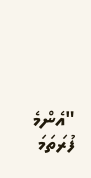"އެންމެ ފުރަތަމަ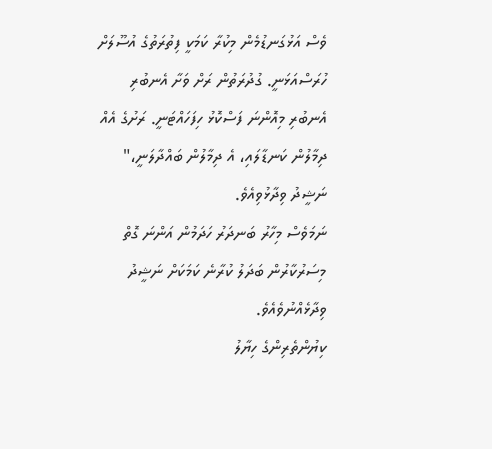ވެސް އަޅުގަނޑުމެން މިކުރާ ކަމަކީ ފިތުރަތުގެ އުސޫލަށް ހުރަސްއަޅަނީ. ގުދުރަތުން ރަށް ވަށާ އެނބުރި އެނބުރި މިއޮންނަ ފަސްކޮޅު ހިފަހައްޓަނީ. ރަށުގެ އެއް ދިމާލުން ކަނޑާލައި، އެ ދިމާލުން ބައްދާލަނީ،" ނަޝީދު ވިދާޅުވިއެވެ.
ނަމަވެސް މިހާރު ބަނދަރު ހަދަމުން އަންނަ ގޮތް މިސަރުކާރުން ބަދަލު ކުރާނެ ކަމަކަށް ނަޝީދު ވިދާޅެއްނުވެއެވެ.
ކިޔުންތެރިންގެ ހިޔާލު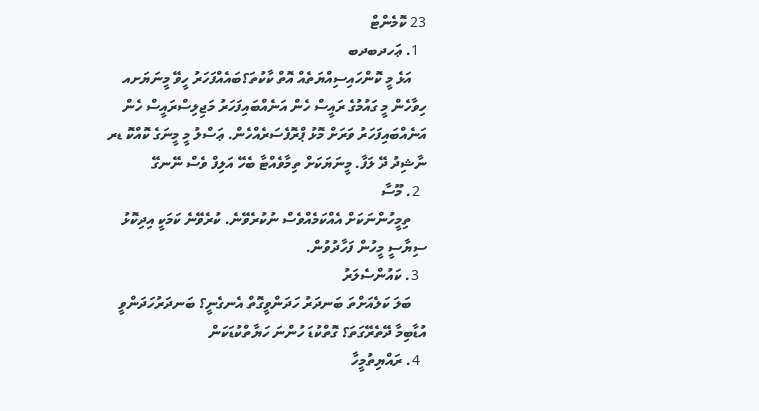23 ކޮމެންޓް
  1. ޢަހދބދބ
    އަޅެ މީ ކޮންހައިސިއްޔަތެއް އޮތް ކާކުތަ؟ބައެއްފަހަރު ހީވޭ މީނަޔަށއ ހިވާހެން މީ ގައުމުގެ ރައީސް ހެން އަނެއްބައިފަހަރު މަޖިލިސްރައީސް ހެން އަނެއްބައިފަހަރު ވަރަށް މޮޅު ޕްރޮފެސަރެއްހެން. ޢަސްލު މީ މީނަގެ ކޮއްކޮ ޑރ ނާޝިދު ދޭ ލަފާ. މީނަޔަކަށް ތިމާވެއްޓާ ބެހޭ އަލިފް ވެސް ނޭނގޭ
  2. މޫސާ
    ތިމީހުންނަކަށް އެއްކަމެއްވެސް ނުކުރެވޭނެ. ކުރެވޭނެ ކަމަކީ އިދިކޮޅު ސިޔާސީ މީހުން ފަހާދުވުން.
  3. ކައުންސެލަރު
    ބަލަ ކަލެއަށްތަ ބަނދަރު ހަދަންވީގޮތް އެނގެނީ؟ ބަނދަރުހަދަންވީ އުޑާބިމާ ދޭތެރޭގަތަ؟ ގޮތްކުޑަ ހުންނަ ހަޔާތްކުޑަކަން
  4. ރައްޔިތުމީހާ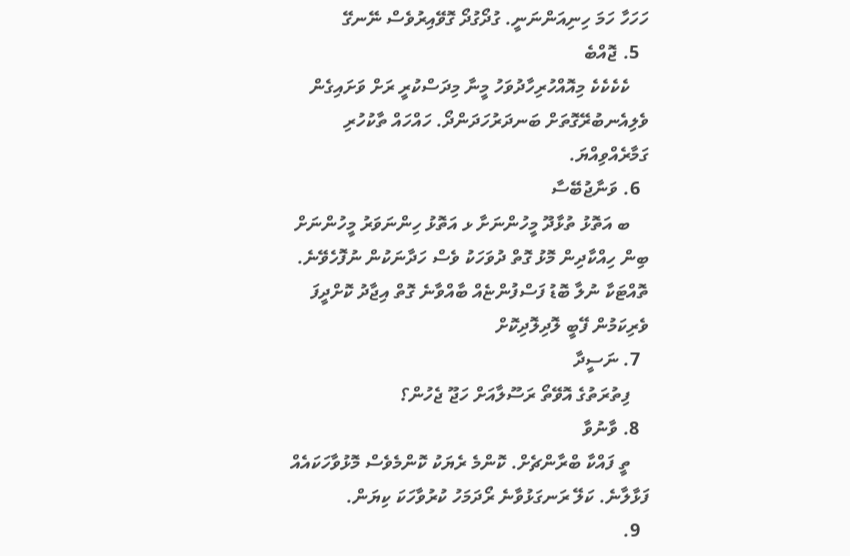ހަހަހާ ހަމަ ހިނިއަންނަނީ. ގުދޯގުދޯ ގޮވޭއިރުވެސް ނޭނގޭ
  5. ޖޮއްބެ
    ކެކެކެކެ މިއޮއްހުރިހާދުވަހު މީނާ މިދަސްކުރީ ރަށް ވަށައިގެން ވެލިއެނބުރޭގޮތަށް ބަނދަރުހަދަންދޯ. ހައްހައް ތާކުހުރި ގަމާރެއްވިއްޔަ.
  6. ވަނާޖުބޭސާ
    ބ އަތޮޅު ތުޅާދޫ މީހުންނަށާ ޅ އަތޮޅު ހިންނަވަރު މީހުންނަށް ބިން ހިއްކާދިން މޮޅު ގޮތް ދުވަހަކު ވެސް ހަދާނަކުން ނުފޮހެވޭނެ. ތޮއްޓަކާ ނުލާ ބޮޑު ފަސްފުންޏެއް ބާއްވާނެ ގޮތް އިޖާދު ކޮށްދީފަ ވެރިކަމުން ފޭބީ ލޮދިލޮދިކޮށް
  7. ނަސީދާ
    ފިތުރަތުގެ އޮވޭތޯ ރަސޫލާއަށް ހަޖޫ ޖެހުން؟
  8. ވާނުވާ
    ތީ ފައްކާ ބްރާންޗެށް. ކޮންމެ ރެޔަކު ކޮންމެވެސް މޮޅުވާހަކައެއް ފަޅާލާނެ. ކަލޭ ރަނގަޅުވާނެ ރޯދަމަހު ކުރުވާހަކަ ކިޔަން.
  9.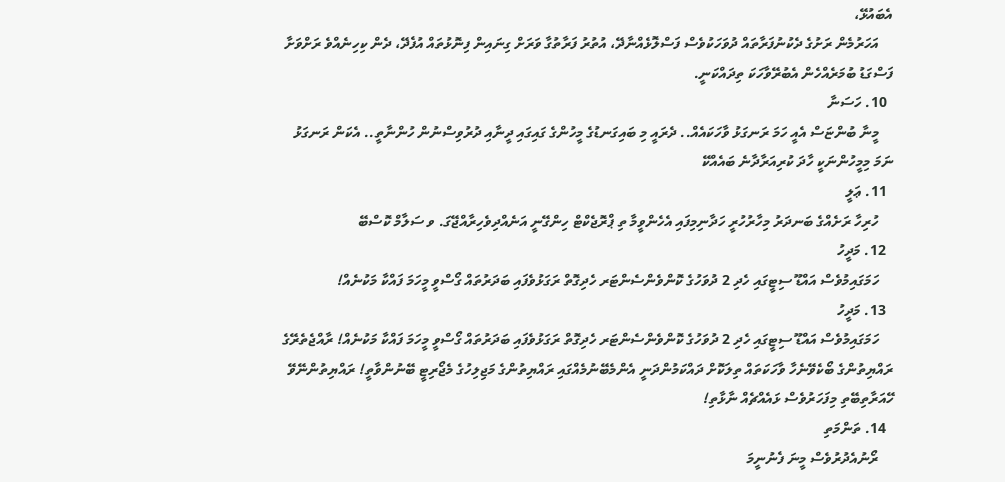އެބައުޅޭ،
    އަހަރުމެން ރަށުގެ ދެކުނުފަރާތައް ދުވަހަކުވެސް ފަސްލޮޅެއްނާދޭ، އުތުރު ފަރާތުގާ ވަރަށް ގިނައިން ފިނޮޅުތައް އުފެދޭ، ދެން ކިހިނެއްވެ ރަށްވަށާ ފަސްގަޑު ބުމަރެއްހެން އެބުރޭވާހަކަ ތިދައްކަނީ.
  10. ހަސަނާ
    މީނާ ބުންޏަސް އެއީ ހަމަ ރަނގަޅު ވާހަކައެއް.. ދެރައީ މި ބައިގަނޑުގެ މީހުންގެ ގައިގައި ދީނާއި ދުރުވިސްނުން ހުންނާތީ.. އެކަން ރަނގަޅު ނަމަ މިމީހުންނަކީ ހާދަ ކުރިއަރާދާނެ ބައެއްކޭ
  11. ޢަލީ
    ހުރިހާ ރަށެއްގެ ބަނދަރު މިހާރުހުރީ ހަދާނިމިފައި އެހެންވީމާ ތި ޕްރޮޖެކްޓް ހިންގޭނީ އަނެއްދިވެހިރާއްޖޭގަ. ވ ސަލާމް ކޮސްބޭ
  12. މަދީހު
    ހަމަގައިމުވެސް އައްޑޫ ސިޓީގައި ހެދި 2 ދުވަހުގެ ކޮންވެންސެންޓަރ ހެދިގޮތް ރަގަޅުވެފައި ބަދަރުތައް ގޯސްވީ މީހަމަ ފައްކާ މަކުނެއް!
  13. މަދީހު
    ހަމަގައިމުވެސް އައްޑޫ ސިޓީގައި ހެދި 2 ދުވަހުގެ ކޮންވެންސެންޓަރ ހެދިގޮތް ރަގަޅުވެފައި ބަދަރުތައް ގޯސްވީ މީހަމަ ފައްކާ މަކުނެއް! ރާއްޖެތެރޭގެ ރައްޔިތުންގެ ބޯކެވޭނެހާ ވާހަކަތައް ތިލަކޮށް ދައްކަމުންދަނީ އެންމެބޭނުމެއްގައި ރައްޔިތުންގެ މަޖިލިހުގެ މެޖޯރިޓީ ބޭނުންވާތީ! ރައްޔިތުންނޭވޭ ހޭއަރާތިބޭތި މިފަހަރުވެސް ޅައެއްޗެއް ނާޅާތި!
  14. ތަންމަތި
    ރޯނުއެދުރުވެސް މީނަ ފެނުނީމަ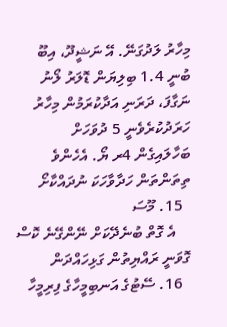މިހާރު ލަދުގަނޭ. އޭ ނަޝީދޫ، އިބޫ ބުނީ 1.4 ބިލިޔަން ޑޮލަރު ލޯނު ނަގާފަ، ދަރަނި އަދާކުރަމުން މިހާރު ހަރަދުކުރެވެނީ 5 ދުވަހަށް ބަހާލައިގެން 4ރ ޔޯ. އެހެންވެ ތިތަންތަން ހަދާވާހަކަ ނުދައްކާށޯ
  15. މޫސަ
    އެ ގޮތް ބުނެދޭކަށް ނޭންގޭނެ ކޮސް ގޮވަނީ ރައްޔިތުން ގަޅިހައްދަން
  16. ސޭޓުގެ އަނބިމީހާގެ ފިރިމީހާ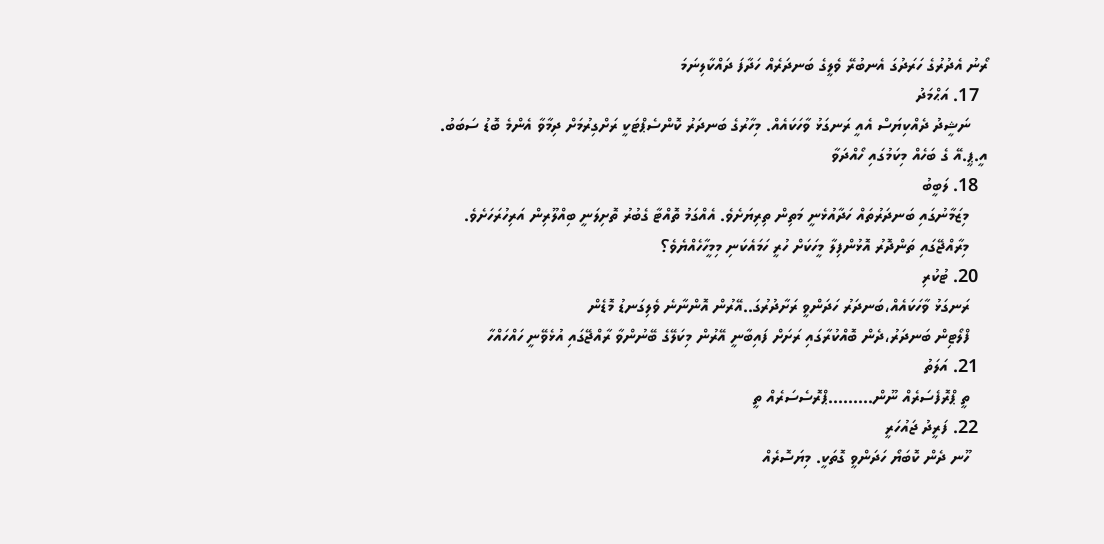ރޯނު އެދުރުގެ ހަރަދުގަ އެނބުރޭ ވެލީގެ ބަނދަރެއް ހަދާފަ ދައްކާލިނަމަ
  17. އަޙްމަދު
    ނަޝީދު ދެއްކިޔަސް އެއީ ރަނގަޅު ވާހަކައެއް. މިހާރުގެ ބަނދަރު ކޮންސެޕްޓަކީ ރަށްގިރުމަށް ދިމާވާ އެންމެ ބޮޑު ސަބަބު. އީ.ޕީ.އޭ ގެ ބަހެއް މިކަމުގައި ހޯއްދަވާ
  18. ލަބީބު
    މިޒަމާނުގައި ބަނދަރުތައް ހަދާއުޅެނީ މަތިން ތިރިޔަށެވެ. އެއްގަމު ތޮއްޓާ ގެބުރު ތޮށިލަނީ ބިއްލޫރިން އަރިހުރަހަށެވެ.
    މިރާއްޖޭގައި ތަންދޮރު އޮޅުންފިލާ މީހަކަށް ހުރީ ހަމައެކަނި މިމީހާހެއްޔެވެ؟
  20. ޓުކުރި
    ރަނގަޅު ވާހަކައެއް،ބަނދަރު ހަދަންވީ ރަށާދުރުގަ..އޭރުން އޮންނާނެ ވެލިގަނޑު މޮޑެން
    ފްލޯޓިން ބަނދަރު،ދެން ބޮއްކުރާގައި ރަށަށް ފައިބާނީ އޭރުން މިކަލޭގެ ބޭނުންވާ ރާއްޖޭގައި އުޅެވޭނީ ހައްހައްހާ
  21. އަލަތު
    ތީ ޕްރޮފެސަރެއް ނޫން.........ޕްރޮސެސަރެއް ތީ
  22. ފަރީދު ޖައުހަރީ
    ހޫނ ދެން ކޮބަޔޯ ހަދަންވީ ގޮތަކީ. މިޔަސޮރެއް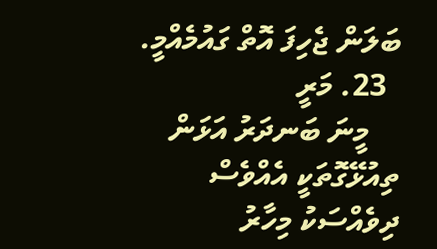ބަލަން ޖެހިފަ އޮތް ގައުމެއްމީ.
  23. މަރީ
    މީނަ ބަނދަރު އަޅަން ތިއުޅޭގޮތަކީ އެއްވެސް ދިވެއްސަކު މިހާރު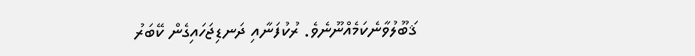ޤަބޫލުވާނެކަމެއްނޫނެވެ. ރުކުފަނާއި ދަނޑިޖަހައިގެން ކޭބަރު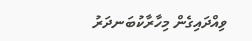ވިއްދައިގެން މިހާރާކުބަނދަރު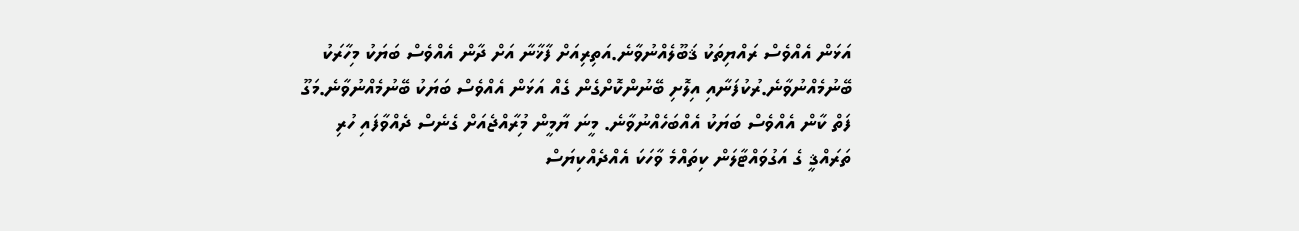އަޅަން އެއްވެސް ރައްޔިތަކު ޤަބޫލެއްނުވާނެ.އަތިރިއަށް ފާޚާނާ އަށް ދާން އެއްވެސް ބަޔަކު މިހާރަކު ބޭނުމެއްނުވާނެ.ރުކުފަނާއި އިލޮށި ބޭނުންކޮށްގެން ގެއް އަޅަން އެއްވެސް ބަޔަކު ބޭނުމެއްނުވާނެ.މަގޫ ފަތް ކާން އެއްވެސް ބަޔަކު އެއްބަހެއްނުވާނެ. މީނަ ޔާމީން މިުރާއްޖެއަށް ގެނެސް ދެއްވާފައި ހުރި ތަރައްޤީ ގެ އަގުވައްޓާލަން ކިތައްމެ ވާހަކަ އެއްދެއްކިޔަސް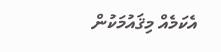އެކަމެއް މިޤައުމަކުން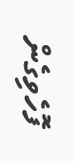ފޮހެވިގެން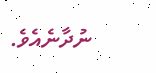ނުދާނެއެވެ.